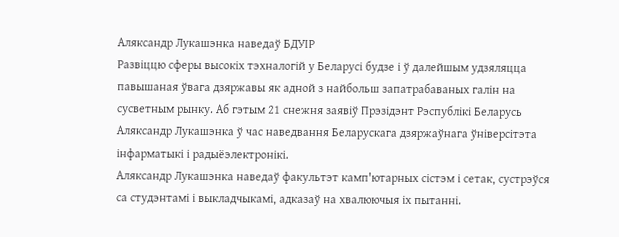Аляксандр Лукашэнка наведаў БДУІР
Развіццю сферы высокіх тэхналогій у Беларусі будзе і ў далейшым удзяляцца павышаная ўвага дзяржавы як адной з найбольш запатрабаваных галін на сусветным рынку. Аб гэтым 21 снежня заявіў Прэзідэнт Рэспублікі Беларусь Аляксандр Лукашэнка ў час наведвання Беларускага дзяржаўнага ўніверсітэта інфарматыкі і радыёэлектронікі.
Аляксандр Лукашэнка наведаў факультэт камп'ютарных сістэм і сетак, сустрэўся са студэнтамі і выкладчыкамі, адказаў на хвалюючыя іх пытанні.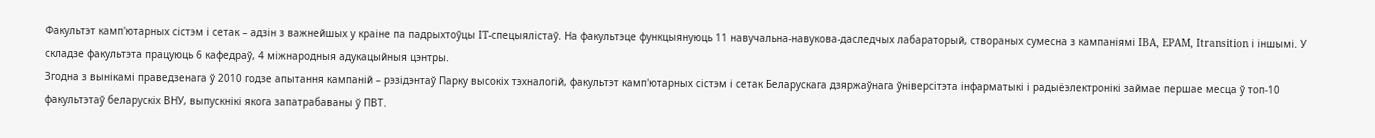Факультэт камп'ютарных сістэм і сетак – адзін з важнейшых у краіне па падрыхтоўцы IT-спецыялістаў. На факультэце функцыянуюць 11 навучальна-навукова-даследчых лабараторый, створаных сумесна з кампаніямі IBA, EPAM, Itransition і іншымі. У складзе факультэта працуюць 6 кафедраў, 4 міжнародныя адукацыйныя цэнтры.
Згодна з вынікамі праведзенага ў 2010 годзе апытання кампаній – рэзідэнтаў Парку высокіх тэхналогій, факультэт камп'ютарных сістэм і сетак Беларускага дзяржаўнага ўніверсітэта інфарматыкі і радыёэлектронікі займае першае месца ў топ-10 факультэтаў беларускіх ВНУ, выпускнікі якога запатрабаваны ў ПВТ.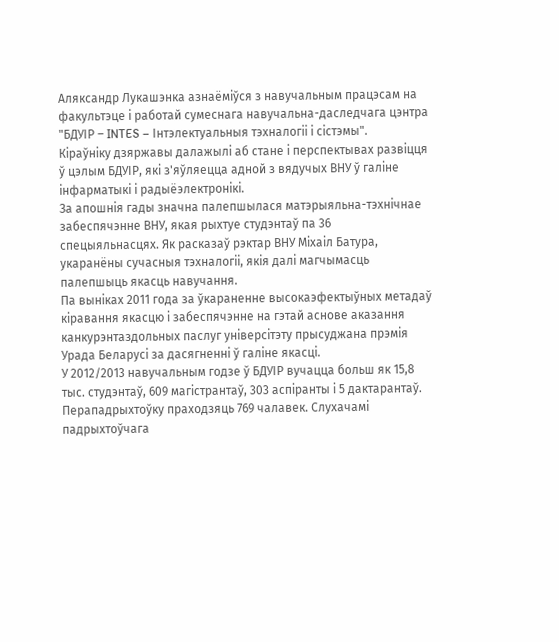Аляксандр Лукашэнка азнаёміўся з навучальным працэсам на факультэце і работай сумеснага навучальна-даследчага цэнтра "БДУІР – INTES – Інтэлектуальныя тэхналогіі і сістэмы".
Кіраўніку дзяржавы далажылі аб стане і перспектывах развіцця ў цэлым БДУІР, які з'яўляецца адной з вядучых ВНУ ў галіне інфарматыкі і радыёэлектронікі.
За апошнія гады значна палепшылася матэрыяльна-тэхнічнае забеспячэнне ВНУ, якая рыхтуе студэнтаў па 36 спецыяльнасцях. Як расказаў рэктар ВНУ Міхаіл Батура, укаранёны сучасныя тэхналогіі, якія далі магчымасць палепшыць якасць навучання.
Па выніках 2011 года за ўкараненне высокаэфектыўных метадаў кіравання якасцю і забеспячэнне на гэтай аснове аказання канкурэнтаздольных паслуг універсітэту прысуджана прэмія Урада Беларусі за дасягненні ў галіне якасці.
У 2012/2013 навучальным годзе ў БДУІР вучацца больш як 15,8 тыс. студэнтаў, 609 магістрантаў, 303 аспіранты і 5 дактарантаў. Перападрыхтоўку праходзяць 769 чалавек. Слухачамі падрыхтоўчага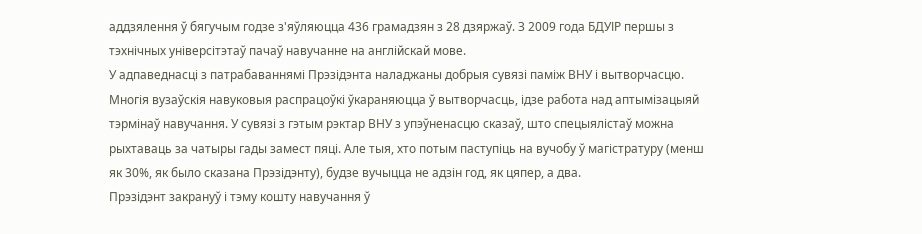аддзялення ў бягучым годзе з'яўляюцца 436 грамадзян з 28 дзяржаў. З 2009 года БДУІР першы з тэхнічных універсітэтаў пачаў навучанне на англійскай мове.
У адпаведнасці з патрабаваннямі Прэзідэнта наладжаны добрыя сувязі паміж ВНУ і вытворчасцю. Многія вузаўскія навуковыя распрацоўкі ўкараняюцца ў вытворчасць, ідзе работа над аптымізацыяй тэрмінаў навучання. У сувязі з гэтым рэктар ВНУ з упэўненасцю сказаў, што спецыялістаў можна рыхтаваць за чатыры гады замест пяці. Але тыя, хто потым паступіць на вучобу ў магістратуру (менш як 30%, як было сказана Прэзідэнту), будзе вучыцца не адзін год, як цяпер, а два.
Прэзідэнт закрануў і тэму кошту навучання ў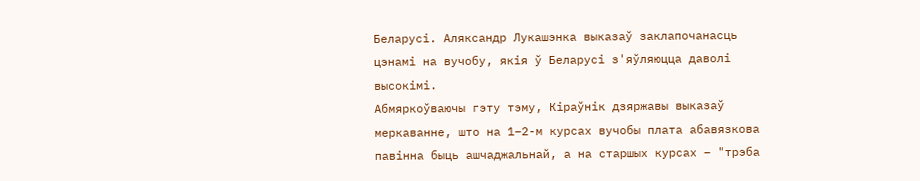Беларусі. Аляксандр Лукашэнка выказаў заклапочанасць цэнамі на вучобу, якія ў Беларусі з'яўляюцца даволі высокімі.
Абмяркоўваючы гэту тэму, Кіраўнік дзяржавы выказаў меркаванне, што на 1–2-м курсах вучобы плата абавязкова павінна быць ашчаджальнай, а на старшых курсах – "трэба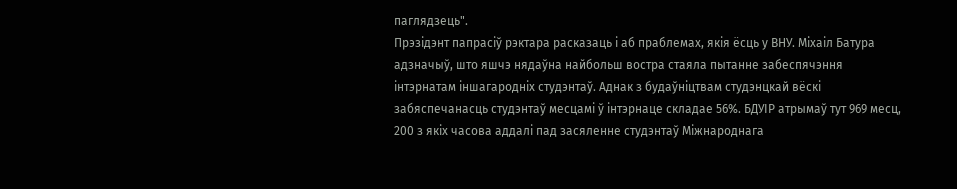паглядзець".
Прэзідэнт папрасіў рэктара расказаць і аб праблемах, якія ёсць у ВНУ. Міхаіл Батура адзначыў, што яшчэ нядаўна найбольш востра стаяла пытанне забеспячэння інтэрнатам іншагародніх студэнтаў. Аднак з будаўніцтвам студэнцкай вёскі забяспечанасць студэнтаў месцамі ў інтэрнаце складае 56%. БДУІР атрымаў тут 969 месц, 200 з якіх часова аддалі пад засяленне студэнтаў Міжнароднага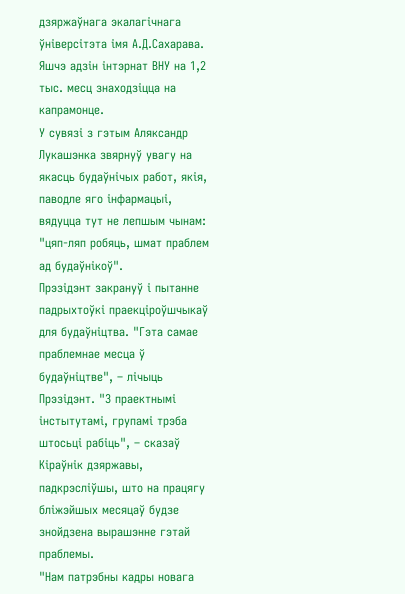дзяржаўнага экалагічнага ўніверсітэта імя А.Д.Сахарава. Яшчэ адзін інтэрнат ВНУ на 1,2 тыс. месц знаходзіцца на капрамонце.
У сувязі з гэтым Аляксандр Лукашэнка звярнуў увагу на якасць будаўнічых работ, якія, паводле яго інфармацыі, вядуцца тут не лепшым чынам: "цяп-ляп робяць, шмат праблем ад будаўнікоў".
Прэзідэнт закрануў і пытанне падрыхтоўкі праекціроўшчыкаў для будаўніцтва. "Гэта самае праблемнае месца ў будаўніцтве", – лічыць Прэзідэнт. "З праектнымі інстытутамі, групамі трэба штосьці рабіць", – сказаў Кіраўнік дзяржавы, падкрэсліўшы, што на працягу бліжэйшых месяцаў будзе знойдзена вырашэнне гэтай праблемы.
"Нам патрэбны кадры новага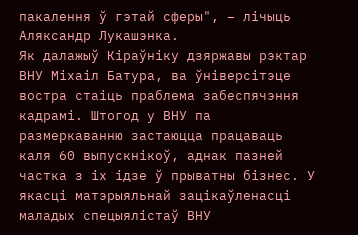пакалення ў гэтай сферы", – лічыць Аляксандр Лукашэнка.
Як далажыў Кіраўніку дзяржавы рэктар ВНУ Міхаіл Батура, ва ўніверсітэце востра стаіць праблема забеспячэння кадрамі. Штогод у ВНУ па размеркаванню застаюцца працаваць каля 60 выпускнікоў, аднак пазней частка з іх ідзе ў прыватны бізнес. У якасці матэрыяльнай зацікаўленасці маладых спецыялістаў ВНУ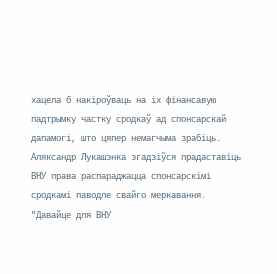хацела б накіроўваць на іх фінансавую падтрымку частку сродкаў ад спонсарскай дапамогі, што цяпер немагчыма зрабіць.
Аляксандр Лукашэнка згадзіўся прадаставіць ВНУ права распараджацца спонсарскімі сродкамі паводле свайго меркавання. "Давайце для ВНУ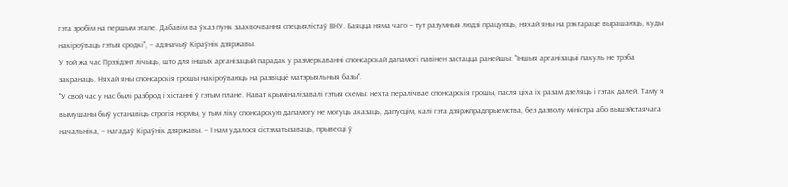гэта зробім на першым этапе. Дабавім ва ўказ пунк заахвочвання спецыялістаў ВНУ. Баяцца няма чаго – тут разумныя людзі працуюць, няхай яны на рэктараце вырашаюць, куды накіроўваць гэтыя сродкі", – адзначыў Кіраўнік дзяржавы.
У той жа час Прэзідэнт лічыць, што для іншых арганізацый парадак у размеркаванні спонсарскай дапамогі павінен застацца ранейшы: "Іншыя арганізацыі пакуль не трэба закранаць. Няхай яны спонсарскія грошы накіроўваюць на развіццё матэрыяльныя базы".
"У свой час у нас былі разброд і хістанні ў гэтым плане. Нават крыміналізавалі гэтыя схемы: нехта пералічвае спонсарскія грошы, пасля ціха іх разам дзеляць і гэтак далей. Таму я вымушаны быў устанавіць строгія нормы, у тым ліку спонсарскую дапамогу не могуць аказаць, дапусцім, калі гэта дзяржпрадпрыемства, без дазволу міністра або вышэйстаячага начальніка, – нагадаў Кіраўнік дзяржавы. – І нам удалося сістэматызаваць, прывесці ў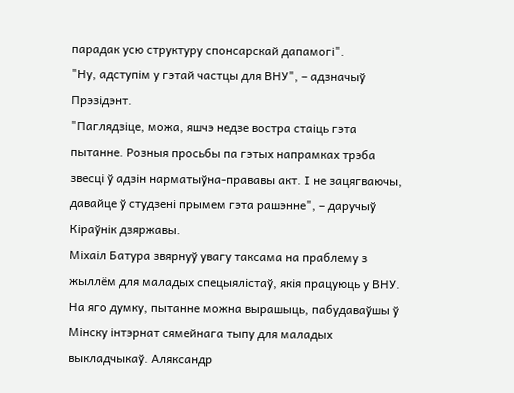парадак усю структуру спонсарскай дапамогі".
"Ну, адступім у гэтай частцы для ВНУ", – адзначыў Прэзідэнт.
"Паглядзіце, можа, яшчэ недзе востра стаіць гэта пытанне. Розныя просьбы па гэтых напрамках трэба звесці ў адзін нарматыўна-прававы акт. І не зацягваючы, давайце ў студзені прымем гэта рашэнне", – даручыў Кіраўнік дзяржавы.
Міхаіл Батура звярнуў увагу таксама на праблему з жыллём для маладых спецыялістаў, якія працуюць у ВНУ. На яго думку, пытанне можна вырашыць, пабудаваўшы ў Мінску інтэрнат сямейнага тыпу для маладых выкладчыкаў. Аляксандр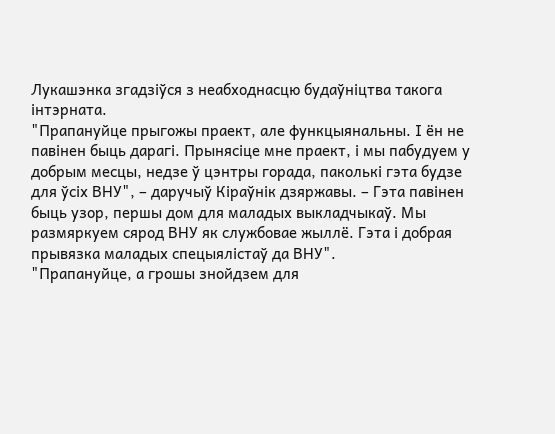Лукашэнка згадзіўся з неабходнасцю будаўніцтва такога інтэрната.
"Прапануйце прыгожы праект, але функцыянальны. І ён не павінен быць дарагі. Прынясіце мне праект, і мы пабудуем у добрым месцы, недзе ў цэнтры горада, паколькі гэта будзе для ўсіх ВНУ", – даручыў Кіраўнік дзяржавы. – Гэта павінен быць узор, першы дом для маладых выкладчыкаў. Мы размяркуем сярод ВНУ як службовае жыллё. Гэта і добрая прывязка маладых спецыялістаў да ВНУ".
"Прапануйце, а грошы знойдзем для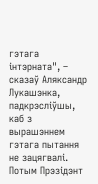гэтага інтэрната", – сказаў Аляксандр Лукашэнка, падкрэсліўшы, каб з вырашэннем гэтага пытання не зацягвалі.
Потым Прэзідэнт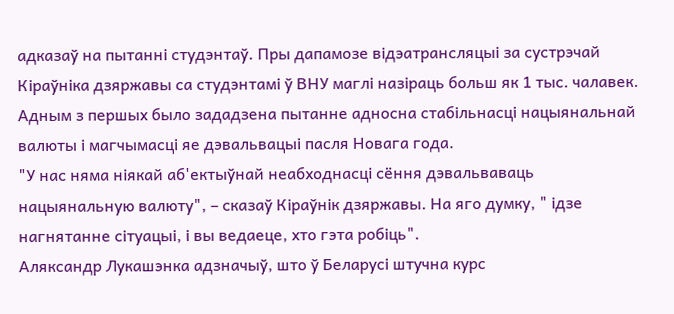адказаў на пытанні студэнтаў. Пры дапамозе відэатрансляцыі за сустрэчай Кіраўніка дзяржавы са студэнтамі ў ВНУ маглі назіраць больш як 1 тыс. чалавек.
Адным з першых было зададзена пытанне адносна стабільнасці нацыянальнай валюты і магчымасці яе дэвальвацыі пасля Новага года.
"У нас няма ніякай аб'ектыўнай неабходнасці сёння дэвальваваць нацыянальную валюту", – сказаў Кіраўнік дзяржавы. На яго думку, " ідзе нагнятанне сітуацыі, і вы ведаеце, хто гэта робіць".
Аляксандр Лукашэнка адзначыў, што ў Беларусі штучна курс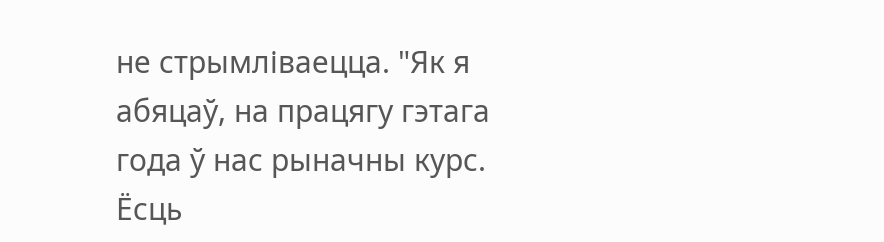не стрымліваецца. "Як я абяцаў, на працягу гэтага года ў нас рыначны курс. Ёсць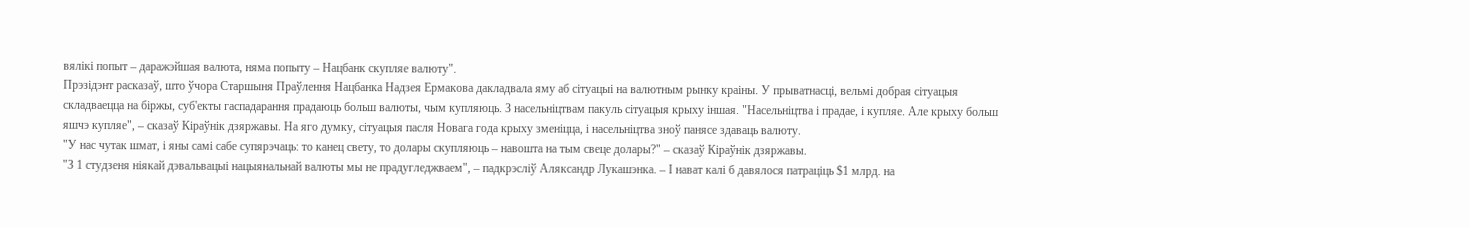вялікі попыт – даражэйшая валюта, няма попыту – Нацбанк скупляе валюту".
Прэзідэнт расказаў, што ўчора Старшыня Праўлення Нацбанка Надзея Ермакова дакладвала яму аб сітуацыі на валютным рынку краіны. У прыватнасці, вельмі добрая сітуацыя складваецца на біржы, суб'екты гаспадарання прадаюць больш валюты, чым купляюць. З насельніцтвам пакуль сітуацыя крыху іншая. "Насельніцтва і прадае, і купляе. Але крыху больш яшчэ купляе", – сказаў Кіраўнік дзяржавы. На яго думку, сітуацыя пасля Новага года крыху зменіцца, і насельніцтва зноў панясе здаваць валюту.
"У нас чутак шмат, і яны самі сабе супярэчаць: то канец свету, то долары скупляюць – навошта на тым свеце долары?" – сказаў Кіраўнік дзяржавы.
"З 1 студзеня ніякай дэвальвацыі нацыянальнай валюты мы не прадугледжваем", – падкрэсліў Аляксандр Лукашэнка. – І нават калі б давялося патраціць $1 млрд. на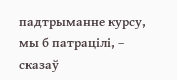падтрыманне курсу, мы б патрацілі, – сказаў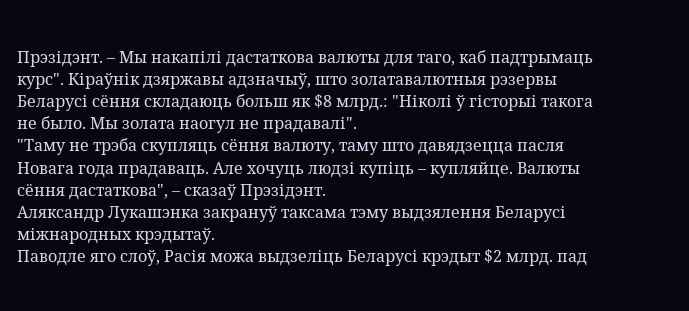Прэзідэнт. – Мы накапілі дастаткова валюты для таго, каб падтрымаць курс". Кіраўнік дзяржавы адзначыў, што золатавалютныя рэзервы Беларусі сёння складаюць больш як $8 млрд.: "Ніколі ў гісторыі такога не было. Мы золата наогул не прадавалі".
"Таму не трэба скупляць сёння валюту, таму што давядзецца пасля Новага года прадаваць. Але хочуць людзі купіць – купляйце. Валюты сёння дастаткова", – сказаў Прэзідэнт.
Аляксандр Лукашэнка закрануў таксама тэму выдзялення Беларусі міжнародных крэдытаў.
Паводле яго слоў, Расія можа выдзеліць Беларусі крэдыт $2 млрд. пад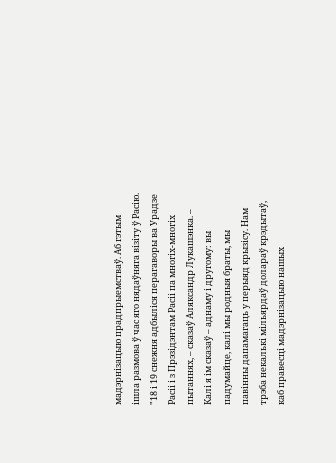мадэрнізацыю прадпрыемстваў. Аб гэтым ішла размова ў час яго нядаўняга візіту ў Расію. "18 і 19 снежня адбыліся перагаворы ва Урадзе Расіі і з Прэзідэнтам Расіі па многіх-многіх пытаннях, – сказаў Аляксандр Лукашэнка. – Калі я ім сказаў – аднаму і другому: вы падумайце, калі мы родныя браты, мы павінны дапамагаць у перыяд крызісу. Нам трэба некалькі мільярдаў долараў крэдытаў, каб правесці мадэрнізацыю нашых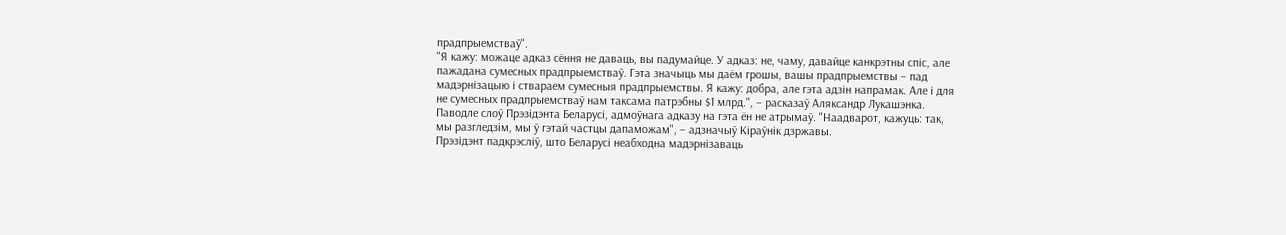прадпрыемстваў".
"Я кажу: можаце адказ сёння не даваць, вы падумайце. У адказ: не, чаму, давайце канкрэтны спіс, але пажадана сумесных прадпрыемстваў. Гэта значыць мы даём грошы, вашы прадпрыемствы – пад мадэрнізацыю і ствараем сумесныя прадпрыемствы. Я кажу: добра, але гэта адзін напрамак. Але і для не сумесных прадпрыемстваў нам таксама патрэбны $1 млрд.", – расказаў Аляксандр Лукашэнка.
Паводле слоў Прэзідэнта Беларусі, адмоўнага адказу на гэта ён не атрымаў. "Наадварот, кажуць: так, мы разгледзім, мы ў гэтай частцы дапаможам", – адзначыў Кіраўнік дзржавы.
Прэзідэнт падкрэсліў, што Беларусі неабходна мадэрнізаваць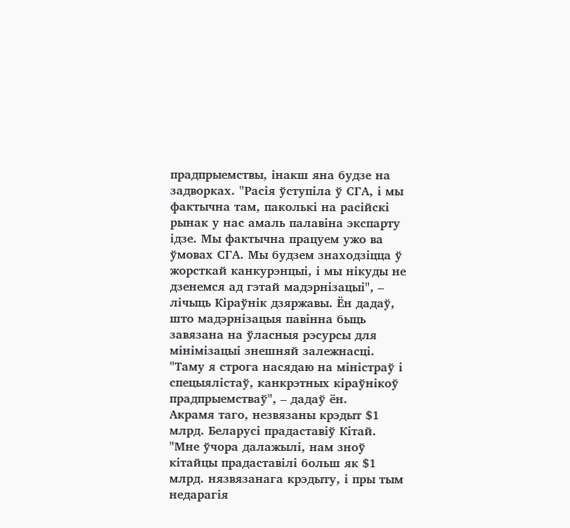прадпрыемствы, інакш яна будзе на задворках. "Расія ўступіла ў СГА, і мы фактычна там, паколькі на расійскі рынак у нас амаль палавіна экспарту ідзе. Мы фактычна працуем ужо ва ўмовах СГА. Мы будзем знаходзіцца ў жорсткай канкурэнцыі, і мы нікуды не дзенемся ад гэтай мадэрнізацыі", – лічыць Кіраўнік дзяржавы. Ён дадаў, што мадэрнізацыя павінна быць завязана на ўласныя рэсурсы для мінімізацыі знешняй залежнасці. "Таму я строга насядаю на міністраў і спецыялістаў, канкрэтных кіраўнікоў прадпрыемстваў", – дадаў ён.
Акрамя таго, незвязаны крэдыт $1 млрд. Беларусі прадаставіў Кітай.
"Мне ўчора далажылі, нам зноў кітайцы прадаставілі больш як $1 млрд. нязвязанага крэдыту, і пры тым недарагія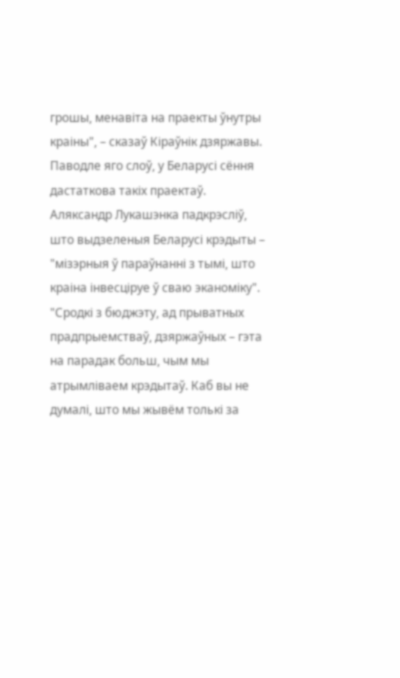грошы, менавіта на праекты ўнутры краіны", – сказаў Кіраўнік дзяржавы. Паводле яго слоў, у Беларусі сёння дастаткова такіх праектаў.
Аляксандр Лукашэнка падкрэсліў, што выдзеленыя Беларусі крэдыты – "мізэрныя ў параўнанні з тымі, што краіна інвесціруе ў сваю эканоміку". "Сродкі з бюджэту, ад прыватных прадпрыемстваў, дзяржаўных – гэта на парадак больш, чым мы атрымліваем крэдытаў. Каб вы не думалі, што мы жывём толькі за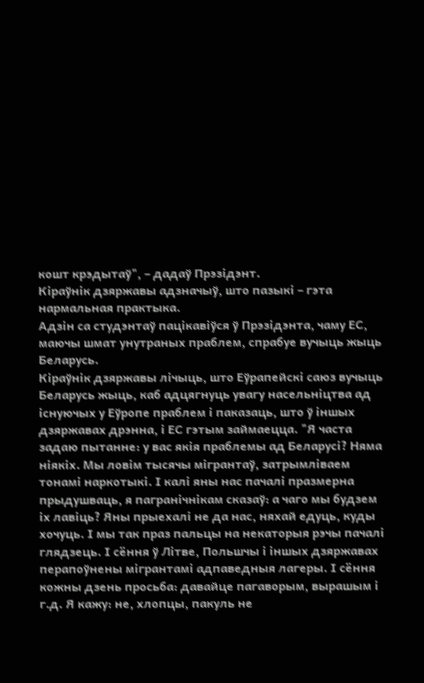кошт крэдытаў", – дадаў Прэзідэнт.
Кіраўнік дзяржавы адзначыў, што пазыкі – гэта нармальная практыка.
Адзін са студэнтаў пацікавіўся ў Прэзідэнта, чаму ЕС, маючы шмат унутраных праблем, спрабуе вучыць жыць Беларусь.
Кіраўнік дзяржавы лічыць, што Еўрапейскі саюз вучыць Беларусь жыць, каб адцягнуць увагу насельніцтва ад існуючых у Еўропе праблем і паказаць, што ў іншых дзяржавах дрэнна, і ЕС гэтым займаецца. "Я часта задаю пытанне: у вас якія праблемы ад Беларусі? Няма ніякіх. Мы ловім тысячы мігрантаў, затрымліваем тонамі наркотыкі. І калі яны нас пачалі празмерна прыдушваць, я пагранічнікам сказаў: а чаго мы будзем іх лавіць? Яны прыехалі не да нас, няхай едуць, куды хочуць. І мы так праз пальцы на некаторыя рэчы пачалі глядзець. І сёння ў Літве, Польшчы і іншых дзяржавах перапоўнены мігрантамі адпаведныя лагеры. І сёння кожны дзень просьба: давайце пагаворым, вырашым і г.д. Я кажу: не, хлопцы, пакуль не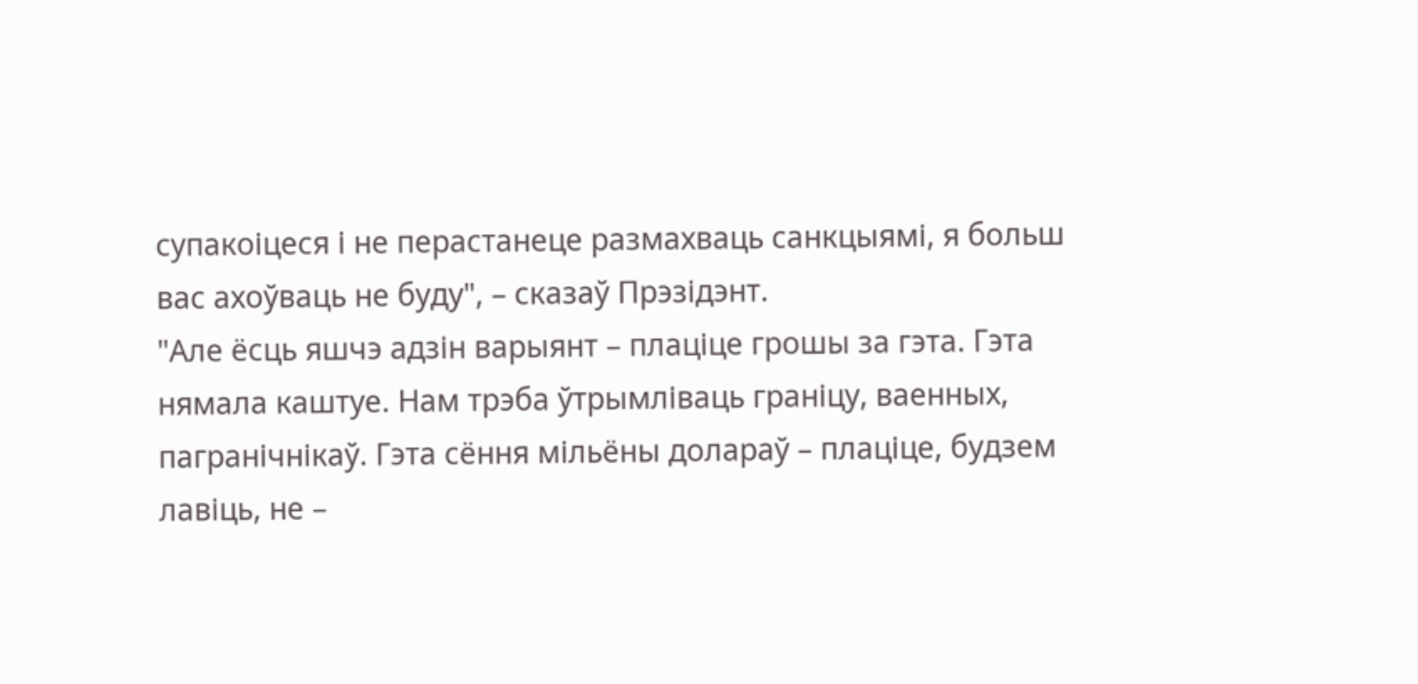супакоіцеся і не перастанеце размахваць санкцыямі, я больш вас ахоўваць не буду", – сказаў Прэзідэнт.
"Але ёсць яшчэ адзін варыянт – плаціце грошы за гэта. Гэта нямала каштуе. Нам трэба ўтрымліваць граніцу, ваенных, пагранічнікаў. Гэта сёння мільёны долараў – плаціце, будзем лавіць, не –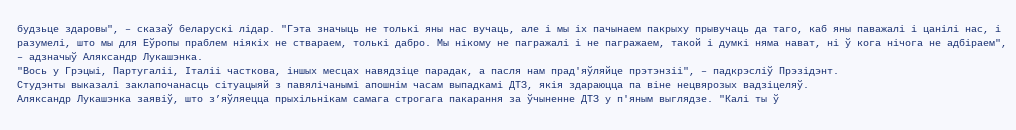будзьце здаровы", – сказаў беларускі лідар. "Гэта значыць не толькі яны нас вучаць, але і мы іх пачынаем пакрыху прывучаць да таго, каб яны паважалі і цанілі нас, і разумелі, што мы для Еўропы праблем ніякіх не ствараем, толькі дабро. Мы нікому не пагражалі і не пагражаем, такой і думкі няма нават, ні ў кога нічога не адбіраем", – адзначыў Аляксандр Лукашэнка.
"Вось у Грэцыі, Партугаліі, Італіі часткова, іншых месцах навядзіце парадак, а пасля нам прад'яўляйце прэтэнзіі", – падкрэсліў Прэзідэнт.
Студэнты выказалі заклапочанасць сітуацыяй з павялічанымі апошнім часам выпадкамі ДТЗ, якія здараюцца па віне нецвярозых вадзіцеляў.
Аляксандр Лукашэнка заявіў, што з’яўляецца прыхільнікам самага строгага пакарання за ўчыненне ДТЗ у п'яным выглядзе. "Калі ты ў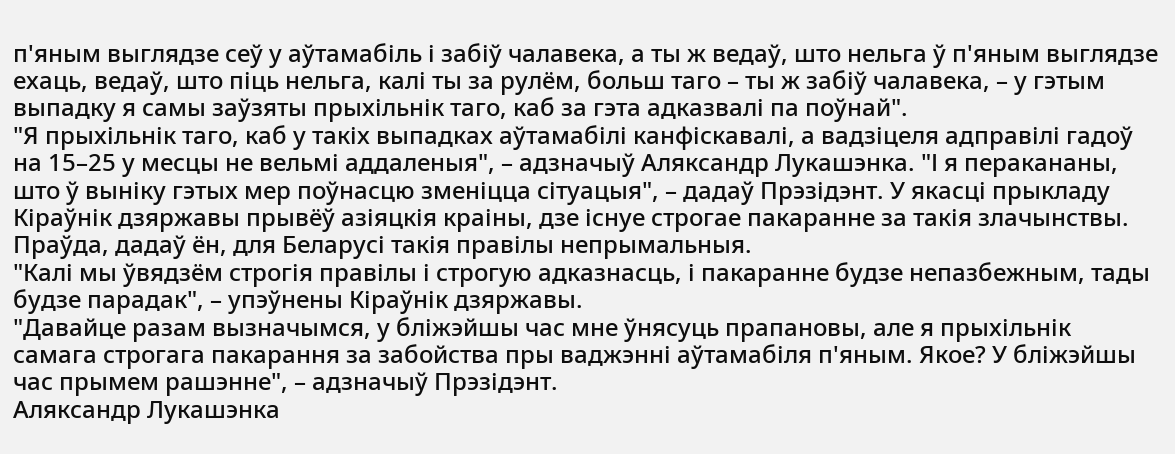п'яным выглядзе сеў у аўтамабіль і забіў чалавека, а ты ж ведаў, што нельга ў п'яным выглядзе ехаць, ведаў, што піць нельга, калі ты за рулём, больш таго – ты ж забіў чалавека, – у гэтым выпадку я самы заўзяты прыхільнік таго, каб за гэта адказвалі па поўнай".
"Я прыхільнік таго, каб у такіх выпадках аўтамабілі канфіскавалі, а вадзіцеля адправілі гадоў на 15–25 у месцы не вельмі аддаленыя", – адзначыў Аляксандр Лукашэнка. "І я перакананы, што ў выніку гэтых мер поўнасцю зменіцца сітуацыя", – дадаў Прэзідэнт. У якасці прыкладу Кіраўнік дзяржавы прывёў азіяцкія краіны, дзе існуе строгае пакаранне за такія злачынствы. Праўда, дадаў ён, для Беларусі такія правілы непрымальныя.
"Калі мы ўвядзём строгія правілы і строгую адказнасць, і пакаранне будзе непазбежным, тады будзе парадак", – упэўнены Кіраўнік дзяржавы.
"Давайце разам вызначымся, у бліжэйшы час мне ўнясуць прапановы, але я прыхільнік самага строгага пакарання за забойства пры ваджэнні аўтамабіля п'яным. Якое? У бліжэйшы час прымем рашэнне", – адзначыў Прэзідэнт.
Аляксандр Лукашэнка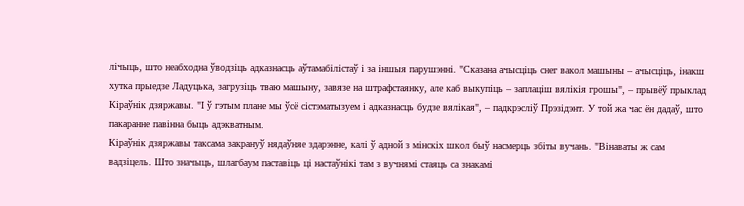лічыць, што неабходна ўводзіць адказнасць аўтамабілістаў і за іншыя парушэнні. "Сказана ачысціць снег вакол машыны – ачысціць, інакш хутка прыедзе Ладуцька, загрузіць тваю машыну, завязе на штрафстаянку, але каб выкупіць – заплаціш вялікія грошы", – прывёў прыклад Кіраўнік дзяржавы. "І ў гэтым плане мы ўсё сістэматызуем і адказнасць будзе вялікая", – падкрэсліў Прэзідэнт. У той жа час ён дадаў, што пакаранне павінна быць адэкватным.
Кіраўнік дзяржавы таксама закрануў нядаўняе здарэнне, калі ў адной з мінскіх школ быў насмерць збіты вучань. "Вінаваты ж сам вадзіцель. Што значыць, шлагбаум паставіць ці настаўнікі там з вучнямі стаяць са знакамі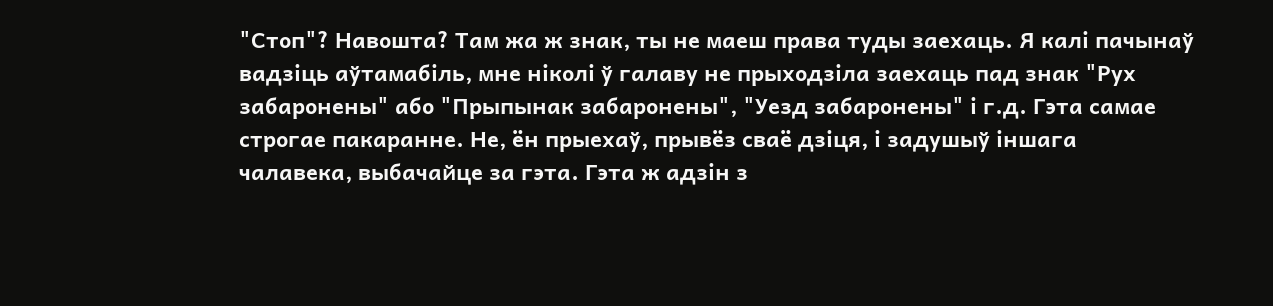"Стоп"? Навошта? Там жа ж знак, ты не маеш права туды заехаць. Я калі пачынаў вадзіць аўтамабіль, мне ніколі ў галаву не прыходзіла заехаць пад знак "Рух забаронены" або "Прыпынак забаронены", "Уезд забаронены" і г.д. Гэта самае строгае пакаранне. Не, ён прыехаў, прывёз сваё дзіця, і задушыў іншага чалавека, выбачайце за гэта. Гэта ж адзін з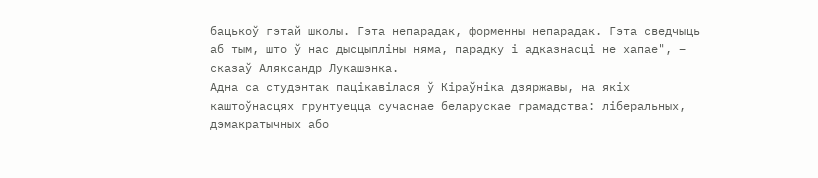бацькоў гэтай школы. Гэта непарадак, форменны непарадак. Гэта сведчыць аб тым, што ў нас дысцыпліны няма, парадку і адказнасці не хапае", – сказаў Аляксандр Лукашэнка.
Адна са студэнтак пацікавілася ў Кіраўніка дзяржавы, на якіх каштоўнасцях грунтуецца сучаснае беларускае грамадства: ліберальных, дэмакратычных або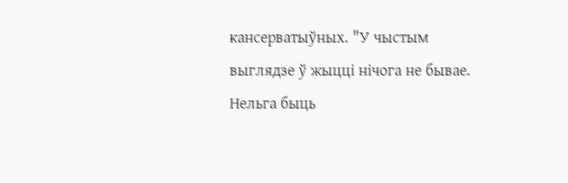кансерватыўных. "У чыстым выглядзе ў жыцці нічога не бывае. Нельга быць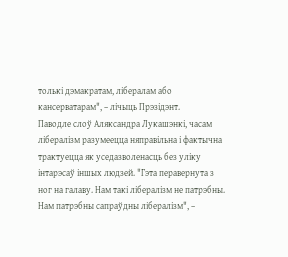толькі дэмакратам, лібералам або кансерватарам", – лічыць Прэзідэнт.
Паводле слоў Аляксандра Лукашэнкі, часам лібералізм разумеецца няправільна і фактычна трактуецца як уседазволенасць без уліку інтарэсаў іншых людзей. "Гэта перавернута з ног на галаву. Нам такі лібералізм не патрэбны. Нам патрэбны сапраўдны лібералізм", –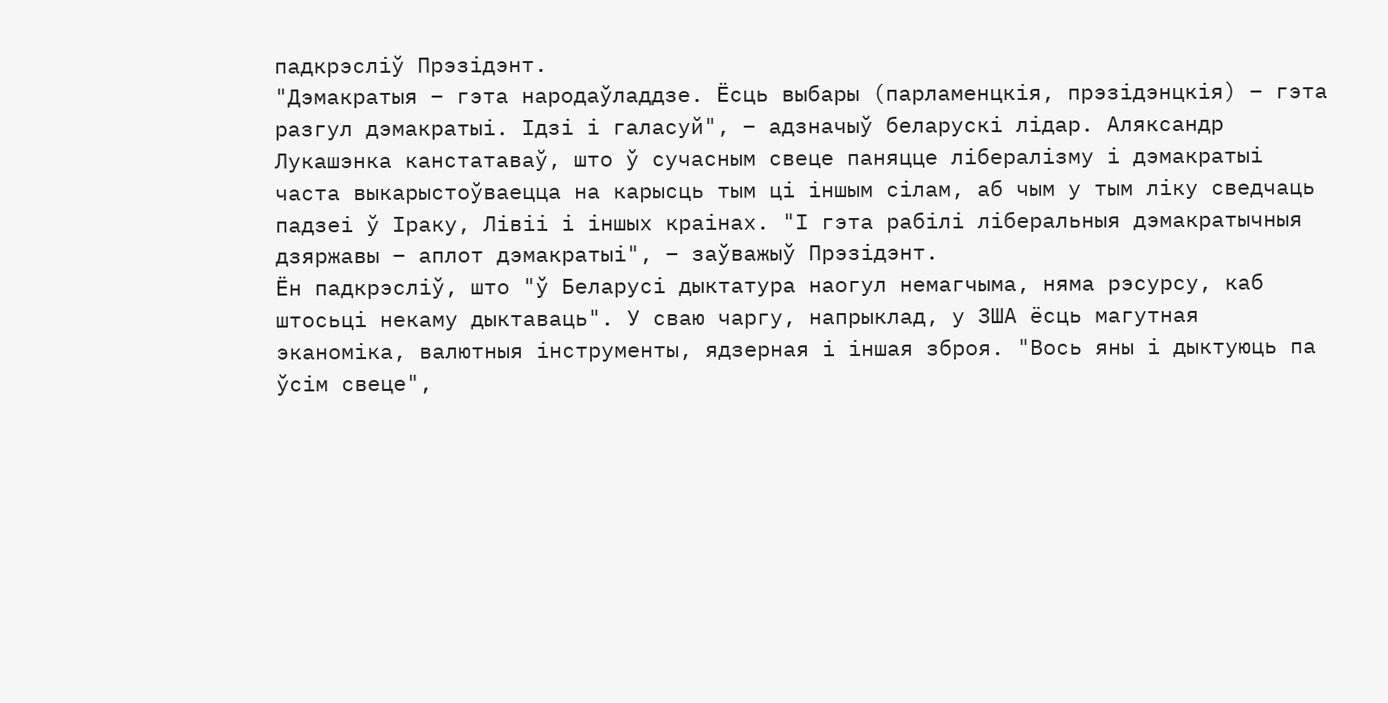падкрэсліў Прэзідэнт.
"Дэмакратыя – гэта народаўладдзе. Ёсць выбары (парламенцкія, прэзідэнцкія) – гэта разгул дэмакратыі. Ідзі і галасуй", – адзначыў беларускі лідар. Аляксандр Лукашэнка канстатаваў, што ў сучасным свеце паняцце лібералізму і дэмакратыі часта выкарыстоўваецца на карысць тым ці іншым сілам, аб чым у тым ліку сведчаць падзеі ў Іраку, Лівіі і іншых краінах. "І гэта рабілі ліберальныя дэмакратычныя дзяржавы – аплот дэмакратыі", – заўважыў Прэзідэнт.
Ён падкрэсліў, што "ў Беларусі дыктатура наогул немагчыма, няма рэсурсу, каб штосьці некаму дыктаваць". У сваю чаргу, напрыклад, у ЗША ёсць магутная эканоміка, валютныя інструменты, ядзерная і іншая зброя. "Вось яны і дыктуюць па ўсім свеце",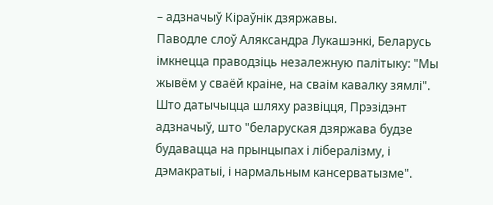– адзначыў Кіраўнік дзяржавы.
Паводле слоў Аляксандра Лукашэнкі, Беларусь імкнецца праводзіць незалежную палітыку: "Мы жывём у сваёй краіне, на сваім кавалку зямлі".
Што датычыцца шляху развіцця, Прэзідэнт адзначыў, што "беларуская дзяржава будзе будавацца на прынцыпах і лібералізму, і дэмакратыі, і нармальным кансерватызме".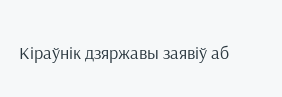Кіраўнік дзяржавы заявіў аб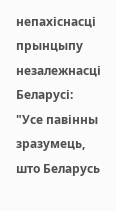непахіснасці прынцыпу незалежнасці Беларусі: "Усе павінны зразумець, што Беларусь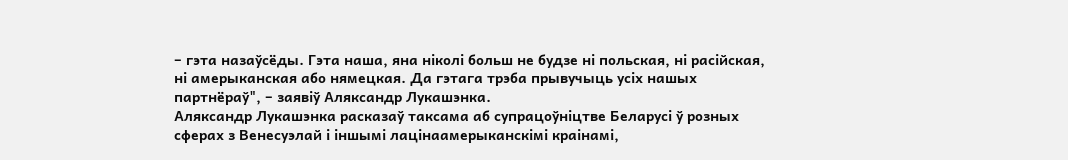– гэта назаўсёды. Гэта наша, яна ніколі больш не будзе ні польская, ні расійская, ні амерыканская або нямецкая. Да гэтага трэба прывучыць усіх нашых партнёраў", – заявіў Аляксандр Лукашэнка.
Аляксандр Лукашэнка расказаў таксама аб супрацоўніцтве Беларусі ў розных сферах з Венесуэлай і іншымі лацінаамерыканскімі краінамі,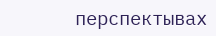перспектывах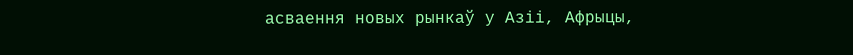асваення новых рынкаў у Азіі, Афрыцы,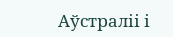Аўстраліі і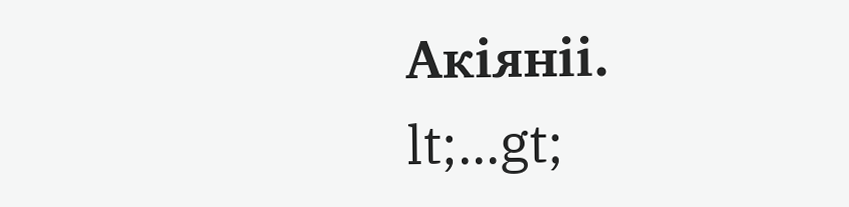Акіяніі.
lt;...gt;